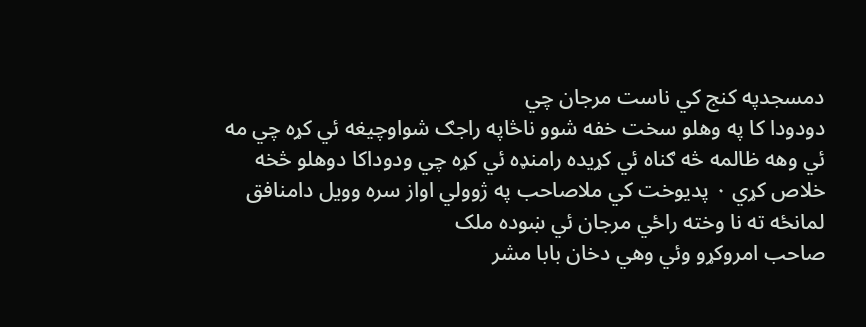دمسجدپه کنج کي ناست مرجان چي
دودودا کا په وهلو سخت خفه شوو ناڅاپه راجګ شواوچيغه ئي کړه چي مه
ئي وهه ظالمه څه ګناه ئي کړيده رامنډه ئي کړه چي ودوداکا دوهلو څخه
خلاص کړي ٠ پديوخت کي ملاصاحب په ژوولي اواز سره وويل دامنافق
لمانځه ته نا وخته راځي مرجان ئي ښوده ملک
صاحب امروکړو وئي وهي دخان بابا مشر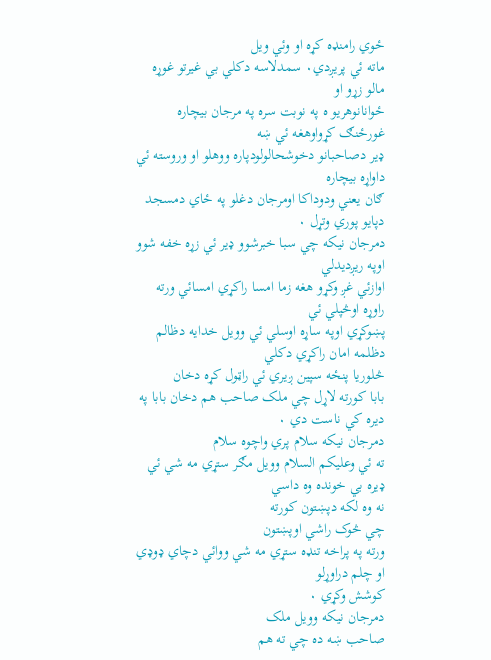ځوي رامنډه کړه او وئي ويل
ماته ئي پريږدي٠ سمدلاسه دکلي بي غيرتو غوړه مالو زړو او
ځوانانوهريو ه په نوبت سره په مرجان بيچاره غورځنګ کړواوهغه ئي ښه
ډير دصاحبانو دخوشحالولودپاره ووهلو او وروسته ئي داواړه بيچاره
ګان يعني ودوداکا اومرجان دغلو په ځاي دمسجد دپايو پوري وتړل ٠
دمرجان نيکه چي سبا خبرشوو ډير ئي زړه خفه شوو اوپه ريږديدلي
اوازئي غږ وکړو هغه زما امسا راکړي امسائي ورته راوړه اوڅپلي ئي
پښوکړي اوپه ساړه اوسلي ئي وويل خدايه دظالم دظلمه امان راکړي دکلي
څلوريا پنځه سپين ږيري ئي راټول کړه دخان
بابا کورته لاړل چي ملک صاحب هم دخان بابا په ديره کي ناست دي ٠
دمرجان نيکه سلام پري واچوه سلام
ته ئي وعليکم السلام وويل مګر ستړي مه شي ئي ډيره بي خونده وه داسي
نه وه لکه دپښتون کورته
چي څوک راشي اوپښتون
ورته په پراخه تنډه ستړي مه شي ووائي دچاي ډوډي او چلم دراوړلو
کوشش وکړي ٠
دمرجان نيکه وويل ملک
صاحب ښه ده چي ته هم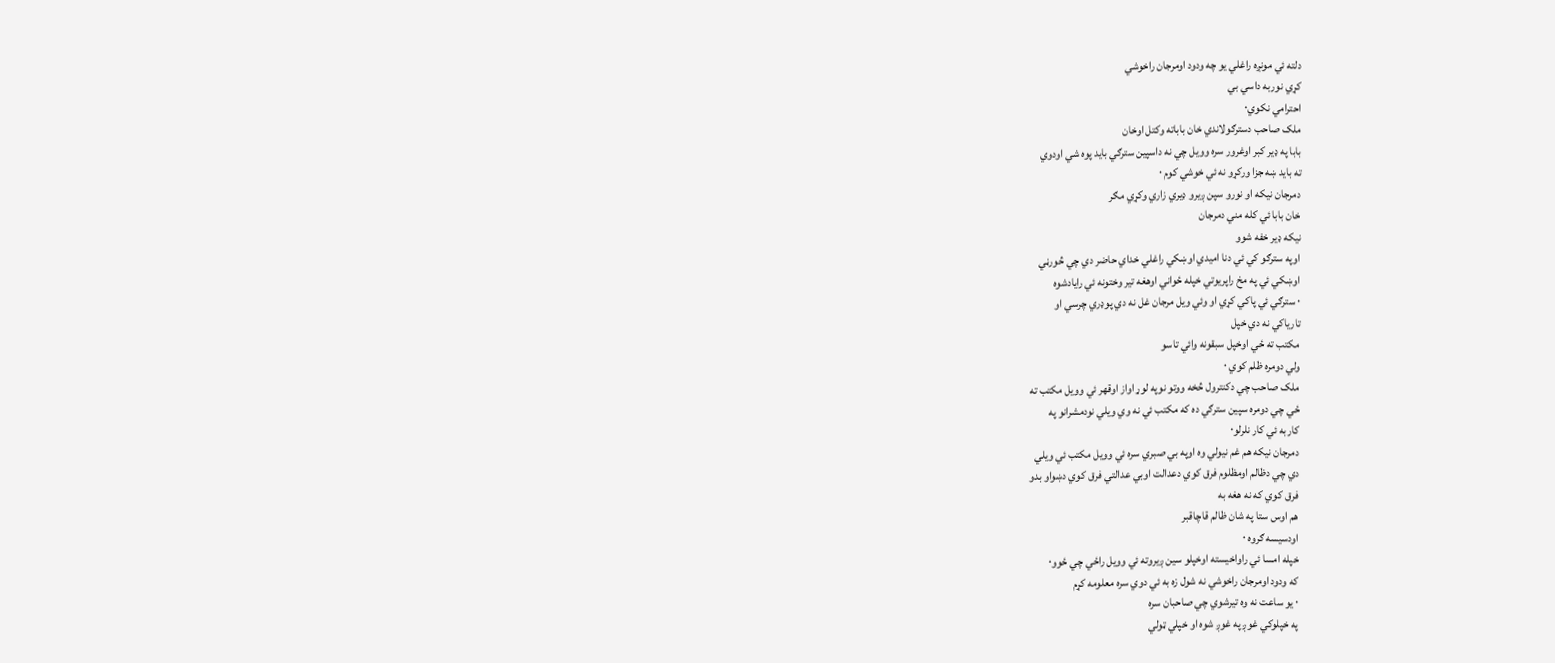دلته ئي مونږه راغلي يو چه ودود اومرجان راخوشي
کړي نوربه داسي بي
احترامي نکوي٠
ملک صاحب دسترګولاندي خان باباته وکتل اوخان
بابا په ډير کبر اوغرور سره وويل چي نه داسپين سترګي بايد پوه شي اودوي
ته بايد ښه جزا ورکړو نه ئي خوشي کوم ٠
دمرجان نيکه او نورو سپن ږيرو ډيري زاري وکړي مګر
خان بابا ئي کله مني دمرجان
نيکه ډير خفه شوو
اوپه سترګو کي ئي دنا اميدي اوښکي راغلي خداي حاضر دي چي څورڼي
اوښکي ئي په مخ راپريوتي خپله ځواني اوهغه تير وختونه ئي رايادشوه
٠ سترګي ئي پاکي کړي او وئي ويل مرجان غل نه دي پوډري چرسي او
تارياکي نه دي خپل
مکتب ته ځي اوخپل سبقونه وائي تاسو
ولي دومره ظلم کوي ٠
ملک صاحب چي دکنترول څخه ووتو نوپه لوړ اواز اوقهر ئي وويل مکتب ته
ځي چي دومره سپين سترګي ده که مکتب ئي نه وي ويلي نودمشرانو په
کاربه ئي کار نلرلو٠
دمرجان نيکه هم غم نيولي وه اوپه بي صبري سره ئي وويل مکتب ئي ويلي
دي چي دظالم اومظلوم فرق کوي دعدالت اوبي عدالتي فرق کوي دښواو بدو
فرق کوي که نه هغه به
هم اوس ستا په شان ظالم قاچاقبر
اودسيسه ګروه ٠
خپله امسا ئي راواخيسته اوخپلو سين ږيروته ئي وويل راځي چي ځوو٠
که ودود اومرجان راخوشي نه شول زه به ئي دوي سره معلومه کړم
٠ يو ساعت نه وه تيرشوي چي صاحبان سره
په خپلوکي غوږ په غوږ شوه او خپلي ټولي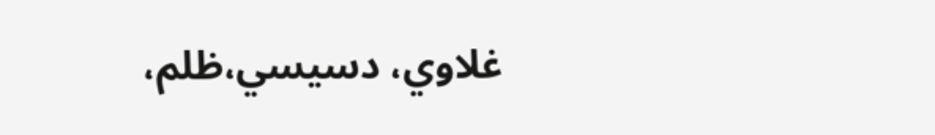غلاوي، دسيسي،ظلم،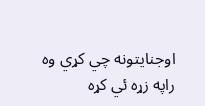اوجنايتونه چي کړي وه راپه زړه ئي کړه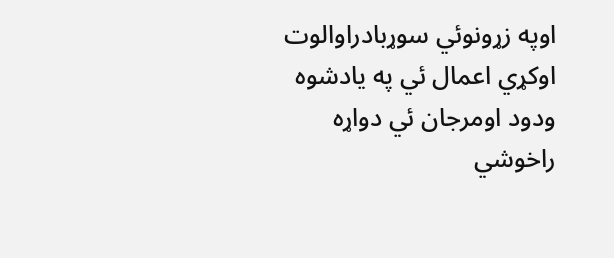اوپه زړونوئي سوړبادراوالوت
اوکړي اعمال ئي په يادشوه ودود اومرجان ئي دواړه راخوشي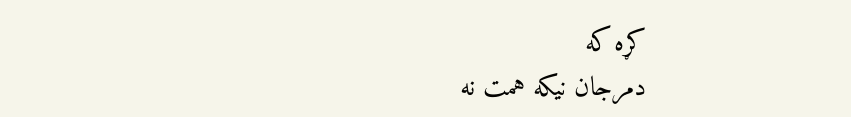کړه که
دمرجان نيکه همت نه